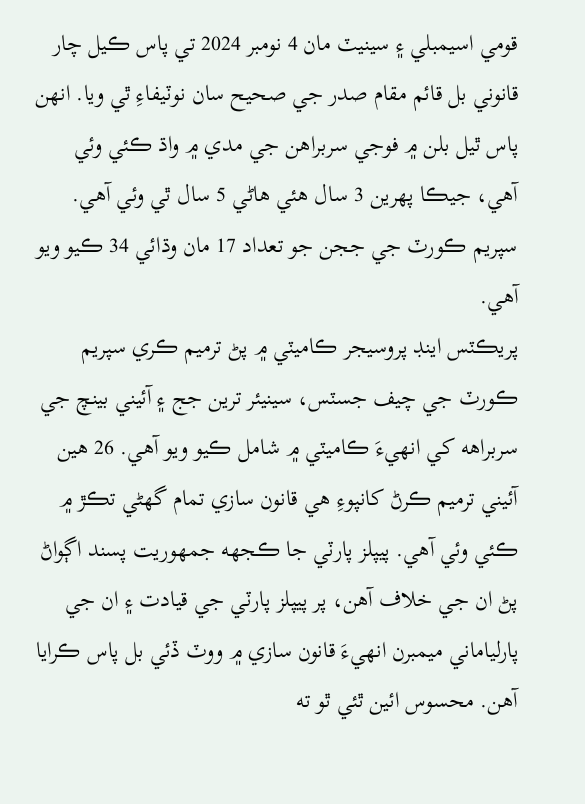قومي اسيمبلي ۽ سينيٽ مان 4 نومبر 2024 تي پاس ڪيل چار قانوني بل قائم مقام صدر جي صحيح سان نوٽيفاءِ ٿي ويا. انهن پاس ٿيل بلن ۾ فوجي سربراهن جي مدي ۾ واڌ ڪئي وئي آهي، جيڪا پهرين 3 سال هئي هاڻي 5 سال ٿي وئي آهي. سپريم ڪورٽ جي ججن جو تعداد 17 مان وڌائي 34 ڪيو ويو آهي.
پريڪٽس اينڊ پروسيجر ڪاميٽي ۾ پڻ ترميم ڪري سپريم ڪورٽ جي چيف جسٽس، سينيئر ترين جج ۽ آئيني بينچ جي سربراهه کي انهيءَ ڪاميٽي ۾ شامل ڪيو ويو آهي. 26 هين آئيني ترميم ڪرڻ کانپوءِ هي قانون سازي تمام گهڻي تڪڙ ۾ ڪئي وئي آهي. پيپلز پارٽي جا ڪجهه جمهوريت پسند اڳواڻ پڻ ان جي خلاف آهن، پر پيپلز پارٽي جي قيادت ۽ ان جي پارلياماني ميمبرن انهيءَ قانون سازي ۾ ووٽ ڏئي بل پاس ڪرايا آهن. محسوس ائين ٿئي ٿو ته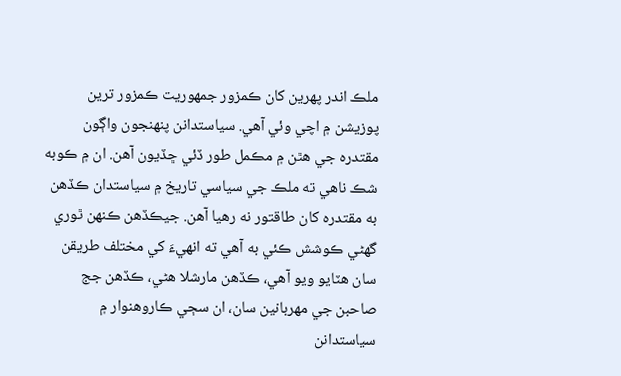ملڪ اندر پهرين کان ڪمزور جمهوريت ڪمزور ترين پوزيشن ۾ اچي وئي آهي. سياستدانن پنهنجون واڳون مقتدره جي هٿن ۾ مڪمل طور ڏئي ڇڏيون آهن. ان ۾ ڪوبه شڪ ناهي ته ملڪ جي سياسي تاريخ ۾ سياستدان ڪڏهن به مقتدره کان طاقتور نه رهيا آهن. جيڪڏهن ڪنهن ٿوري گهڻي ڪوشش ڪئي به آهي ته انهيءَ کي مختلف طريقن سان هٽايو ويو آهي، ڪڏهن مارشلا هڻي، ڪڏهن جج صاحبن جي مهربانين سان، ان سڄي ڪاروهنوار ۾ سياستدانن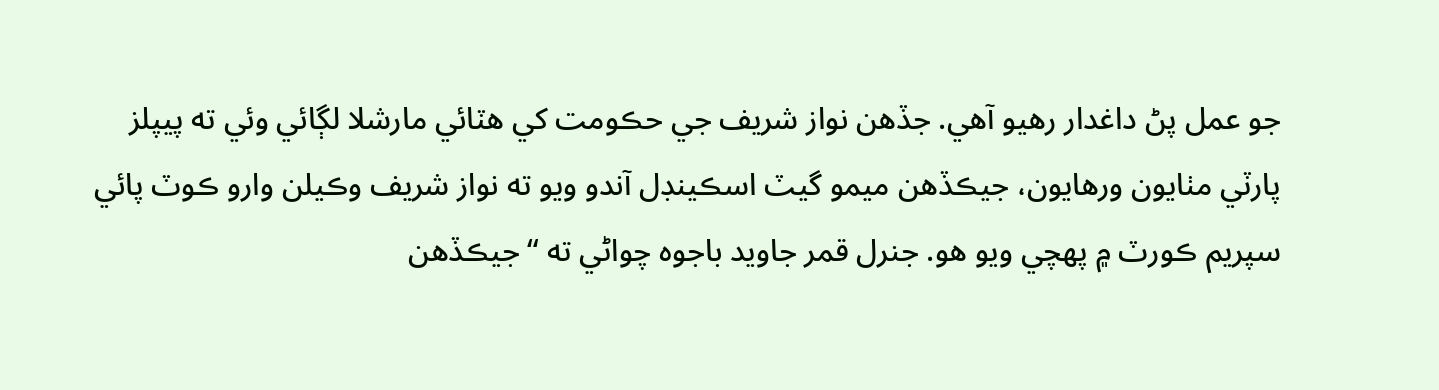جو عمل پڻ داغدار رهيو آهي. جڏهن نواز شريف جي حڪومت کي هٽائي مارشلا لڳائي وئي ته پيپلز پارٽي مٺايون ورهايون، جيڪڏهن ميمو گيٽ اسڪينڊل آندو ويو ته نواز شريف وڪيلن وارو ڪوٽ پائي سپريم ڪورٽ ۾ پهچي ويو هو. جنرل قمر جاويد باجوه چواڻي ته “جيڪڏهن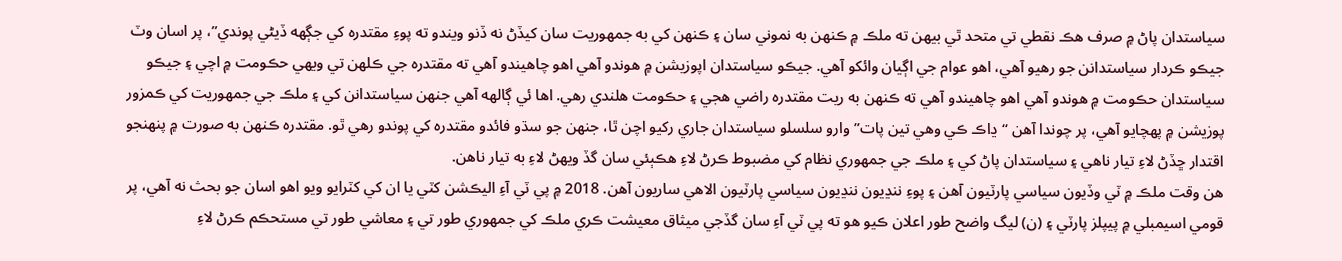سياستدان پاڻ ۾ صرف هڪ نقطي تي متحد ٿي بيهن ته ملڪ ۾ ڪنهن به نموني سان ۽ ڪنهن کي به جمهوريت سان کيڏڻ نه ڏنو ويندو ته پوءِ مقتدره کي جڳهه ڏيڻي پوندي”، پر اسان وٽ جيڪو ڪردار سياستدانن جو رهيو آهي، اهو عوام جي اڳيان وائکو آهي. جيڪو سياستدان اپوزيشن ۾ هوندو آهي اهو چاهيندو آهي ته مقتدره جي ڪلهن تي ويهي حڪومت ۾ اچي ۽ جيڪو سياستدان حڪومت ۾ هوندو آهي اهو چاهيندو آهي ته ڪنهن به ريت مقتدره راضي هجي ۽ حڪومت هلندي رهي. اها ئي ڳالهه آهي جنهن سياستدانن کي ۽ ملڪ جي جمهوريت کي ڪمزور پوزيشن ۾ پهچايو آهي، پر چوندا آهن “ڍاڪ ڪي وهي تين پات” وارو سلسلو سياستدان جاري رکيو اچن ٿا، جنهن جو سڌو فائدو مقتدره کي پوندو رهي ٿو. مقتدره ڪنهن به صورت ۾ پنهنجو اقتدار ڇڏڻ لاءِ تيار ناهي ۽ سياستدان پاڻ کي ۽ ملڪ جي جمهوري نظام کي مضبوط ڪرڻ لاءِ هڪٻئي سان گڏ ويهڻ لاءِ به تيار ناهن.
هن وقت ملڪ ۾ ٽي وڏيون سياسي پارٽيون آهن ۽ پوءِ ننڍيون ننڍيون سياسي پارٽيون الاهي ساريون آهن. 2018 ۾ پي ٽي آءِ اليڪشن کٽي يا ان کي کٽرايو ويو اهو اسان جو بحث نه آهي، پر قومي اسيمبلي ۾ پيپلز پارٽي ۽ (ن) ليگ واضح طور اعلان ڪيو هو ته پي ٽي آءِ سان گڏجي ميثاق معيشت ڪري ملڪ کي جمهوري طور تي ۽ معاشي طور تي مستحڪم ڪرڻ لاءِ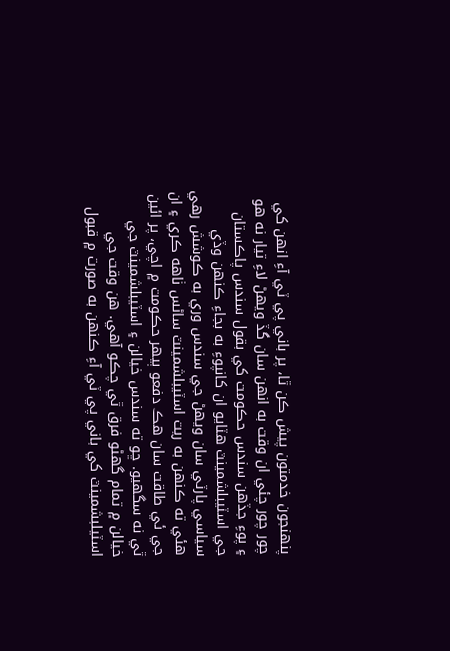پنهنجون خدمتون پيش ڪن ٿا، پر باني پي ٽي آءِ انهن کي چور چور چئي ان وقت به انهن سان گڏ ويهڻ لاءِ تيار نه هو ۽ پوءِ جڏهن سندس حڪومت کي بقول سندس پاڪستان جي اسٽيبلشمينٽ هٽايو ان کانپوءِ به بجاءِ ڪنهن وڏي سياسي پارٽي سان ويهڻ جي سندس وري به ڪوشش رهي هئي ته ڪنهن به ريت اسٽيبلشمينٽ ساڻس ٺاهه ڪري ۽ ان جي ئي طاقت سان هڪ دفعو ٻيهر حڪومت ۾ اچي، پر ائين ٿي نه سگهيو. ڇو ته سندس خيالن ۽ اسٽيبلشمينٽ جي خيالن ۾ تمام گهڻو فرق ٿي چڪو آهي. هن وقت جي اسٽيلبشمينٽ کي باني پي ٽي آءِ ڪنهن به صورت ۾ قبول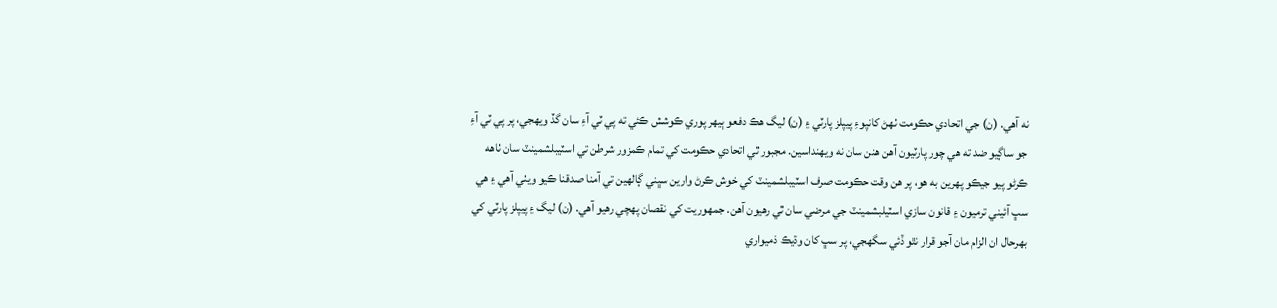نه آهي. (ن) جي اتحادي حڪومت ٺهڻ کانپوءِ پيپلز پارٽي ۽ (ن) ليگ هڪ دفعو ٻيهر پوري ڪوشش ڪئي ته پي ٽي آءِ سان گڏ ويهجي، پر پي ٽي آءِ جو ساڳيو ضد ته هي چور پارٽيون آهن هنن سان نه ويهنداسين. مجبور ٿي اتحادي حڪومت کي تمام ڪمزور شرطن تي اسٽيبلشمينٽ سان ٺاهه ڪرڻو پيو جيڪو پهرين به هو، پر هن وقت حڪومت صرف اسٽيبلشمينٽ کي خوش ڪرڻ وارين سڀني ڳالهين تي آمنا صدقنا ڪيو ويٺي آهي ۽ هي سڀ آئيني ترميون ۽ قانون سازي اسٽيلبشمينٽ جي مرضي سان ٿي رهيون آهن. جمهوريت کي نقصان پهچي رهيو آهي. (ن) ليگ ۽ پيپلز پارٽي کي بهرحال ان الزام مان آجو قرار نٿو ڏئي سگهجي، پر سڀ کان وڌيڪ ذميواري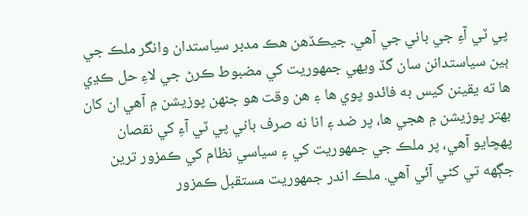پي ٽي آءِ جي باني جي آهي. جيڪڏهن هڪ مدبر سياستدان وانگر ملڪ جي ٻين سياستدانن سان گڏ ويهي جمهوريت کي مضبوط ڪرڻ جي لاءِ حل ڪڍي ها ته يقينن کيس به فائدو پوي ها ۽ هن وقت هو جنهن پوزيشن ۾ آهي ان کان بهتر پوزيشن ۾ هجي ها، پر ضد ۽ انا نه صرف باني پي ٽي آءِ کي نقصان پهچايو آهي، پر ملڪ جي جمهوريت کي ۽ سياسي نظام کي ڪمزور ترين جڳهه تي کڻي آئي آهي. ملڪ اندر جمهوريت مستقبل ڪمزور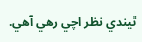ٿيندي نظر اچي رهي آهي.